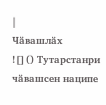|
Чӑвашлӑх
![]() Тутарстанри чӑвашсен наципе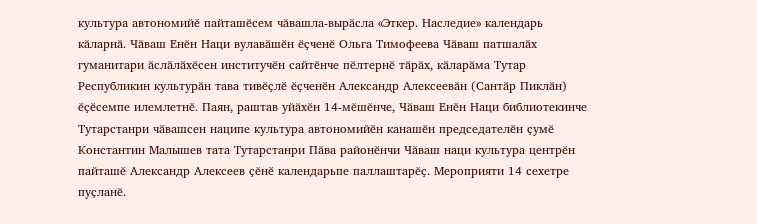культура автономийӗ пайташӗсем чӑвашла-вырӑсла «Эткер. Наследие» календарь кӑларнӑ. Чӑваш Енӗн Наци вулавӑшӗн ӗҫченӗ Ольга Тимофеева Чӑваш патшалӑх гуманитари ӑслӑлӑхӗсен институчӗн сайтӗнче пӗлтернӗ тӑрӑх, кӑларӑма Тутар Республикин культурӑн тава тивӗҫлӗ ӗҫченӗн Александр Алексеевӑн (Сантӑр Пиклӑн) ӗҫӗсемпе илемлетнӗ. Паян, раштав уйӑхӗн 14-мӗшӗнче, Чӑваш Енӗн Наци библиотекинче Тутарстанри чӑвашсен наципе культура автономийӗн канашӗн председателӗн ҫумӗ Константин Малышев тата Тутарстанри Пӑва районӗнчи Чӑваш наци культура центрӗн пайташӗ Александр Алексеев ҫӗнӗ календарьпе паллаштарӗҫ. Мероприяти 14 сехетре пуҫланӗ.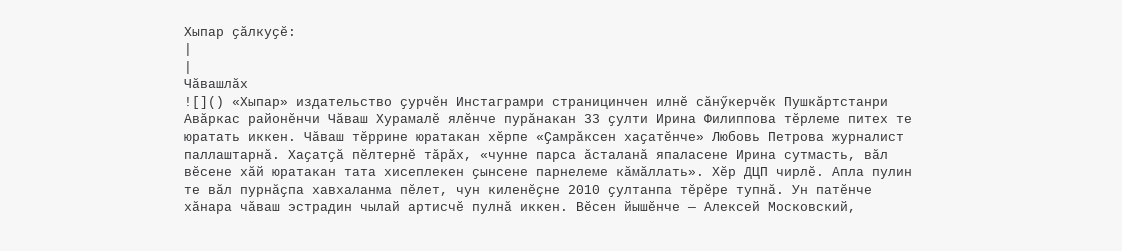Хыпар ҫӑлкуҫӗ:
|
|
Чӑвашлӑх
![]() «Хыпар» издательство ҫурчӗн Инстаграмри страницинчен илнӗ сӑнӳкерчӗк Пушкӑртстанри Авӑркас районӗнчи Чӑваш Хурамалӗ ялӗнче пурӑнакан 33 ҫулти Ирина Филиппова тӗрлеме питех те юратать иккен. Чӑваш тӗррине юратакан хӗрпе «Ҫамрӑксен хаҫатӗнче» Любовь Петрова журналист паллаштарнӑ. Хаҫатҫӑ пӗлтернӗ тӑрӑх, «чунне парса ӑсталанӑ япаласене Ирина сутмасть, вӑл вӗсене хӑй юратакан тата хисеплекен ҫынсене парнелеме кӑмӑллать». Хӗр ДЦП чирлӗ. Апла пулин те вӑл пурнӑҫпа хавхаланма пӗлет, чун киленӗҫне 2010 ҫултанпа тӗрӗре тупнӑ. Ун патӗнче хӑнара чӑваш эстрадин чылай артисчӗ пулнӑ иккен. Вӗсен йышӗнче — Алексей Московский,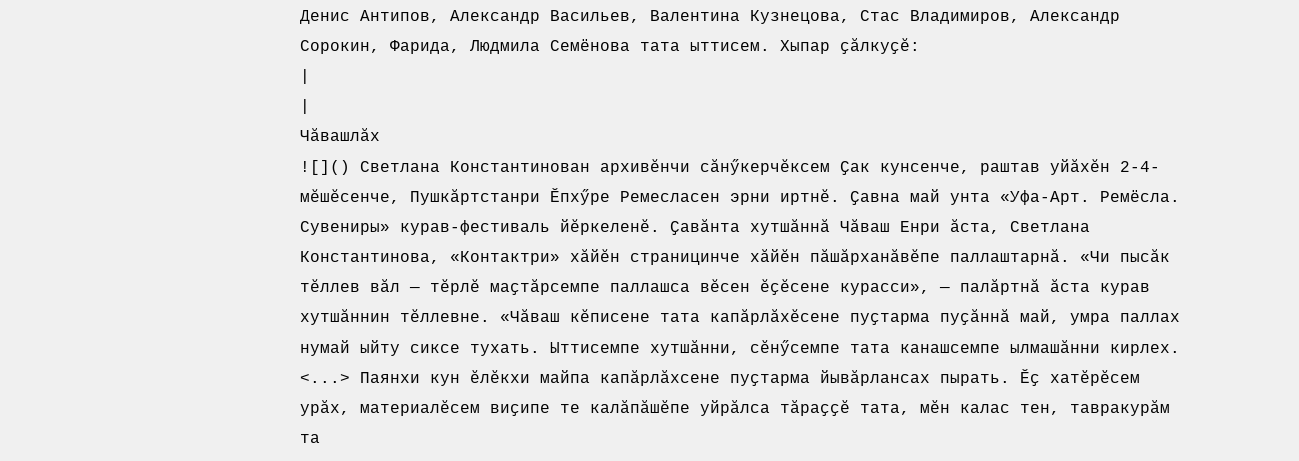Денис Антипов, Александр Васильев, Валентина Кузнецова, Стас Владимиров, Александр Сорокин, Фарида, Людмила Семёнова тата ыттисем. Хыпар ҫӑлкуҫӗ:
|
|
Чӑвашлӑх
![]() Светлана Константинован архивӗнчи сӑнӳкерчӗксем Ҫак кунсенче, раштав уйӑхӗн 2-4-мӗшӗсенче, Пушкӑртстанри Ӗпхӳре Ремесласен эрни иртнӗ. Ҫавна май унта «Уфа-Арт. Ремёсла. Сувениры» курав-фестиваль йӗркеленӗ. Ҫавӑнта хутшӑннӑ Чӑваш Енри ӑста, Светлана Константинова, «Контактри» хӑйӗн страницинче хӑйӗн пӑшӑрханӑвӗпе паллаштарнӑ. «Чи пысӑк тӗллев вӑл — тӗрлӗ маҫтӑрсемпе паллашса вӗсен ӗҫӗсене курасси», — палӑртнӑ ӑста курав хутшӑннин тӗллевне. «Чӑваш кӗписене тата капӑрлӑхӗсене пуҫтарма пуҫӑннӑ май, умра паллах нумай ыйту сиксе тухать. Ыттисемпе хутшӑнни, сӗнӳсемпе тата канашсемпе ылмашӑнни кирлех. <...> Паянхи кун ӗлӗкхи майпа капӑрлӑхсене пуҫтарма йывӑрлансах пырать. Ӗҫ хатӗрӗсем урӑх, материалӗсем виҫипе те калӑпӑшӗпе уйрӑлса тӑраҫҫӗ тата, мӗн калас тен, тавракурӑм та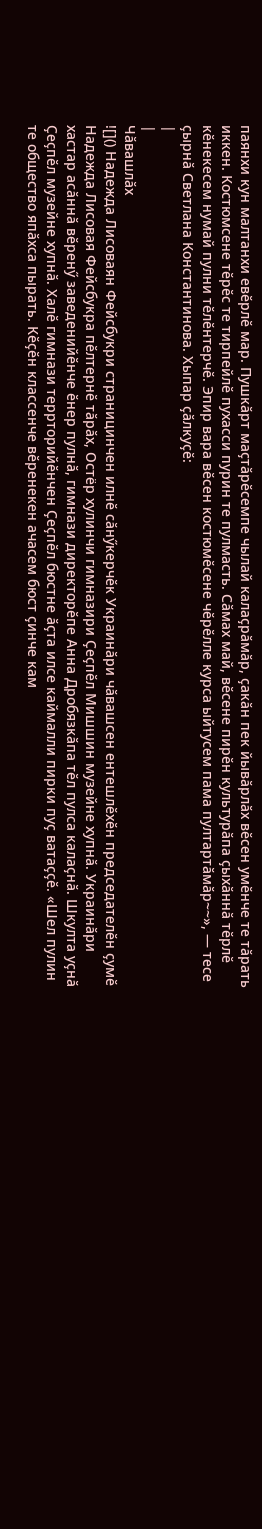паянхи кун малтанхи евӗрлӗ мар. Пушкӑрт маҫтӑрӗсемпе чылай калаҫрӑмӑр, ҫакӑн пек йывӑрлӑх вӗсен умӗнче те тӑрать иккен. Костюмсене тӗрӗс те тирпейлӗ пухасси пурин те пулмасть. Сӑмах май, вӗсене пирӗн культурӑпа ҫыхӑннӑ тӗрлӗ кӗнекесем нумай пулни тӗлӗнтерчӗ. Эпир вара вӗсен костюмӗсене чӗрӗлле курса ыйтусем пама пултартӑмӑр~~», — тесе ҫырнӑ Светлана Константинова. Хыпар ҫӑлкуҫӗ:
|
|
Чӑвашлӑх
![]() Надежда Лисоваян Фейсбукри страницинчен илнӗ сӑнӳкерчӗк Украинӑри чӑвашсен ентешлӗхӗн председателӗн ҫумӗ Надежда Лисовая Фейсбукра пӗлтернӗ тӑрӑх, Остёр хулинчи гимназири Ҫеҫпӗл Мишшин музейне хупнӑ. Украинӑри хастар асӑннӑ вӗренӳ заведенийӗнче ӗнер пулнӑ, гимнази директорӗпе Анна Дробязкӑпа тӗл пулса калаҫнӑ. Шкулта уҫнӑ Ҫеҫпӗл музейне хупнӑ. Халӗ гимнази террторийӗнчен Ҫеҫпӗл бюстне ӑҫта илсе каймалли пирки пуҫ ватаҫҫӗ. «Шел пулин те общество япӑхса пырать. Кӗҫӗн классенче вӗренекен ачасем бюст ҫинче кам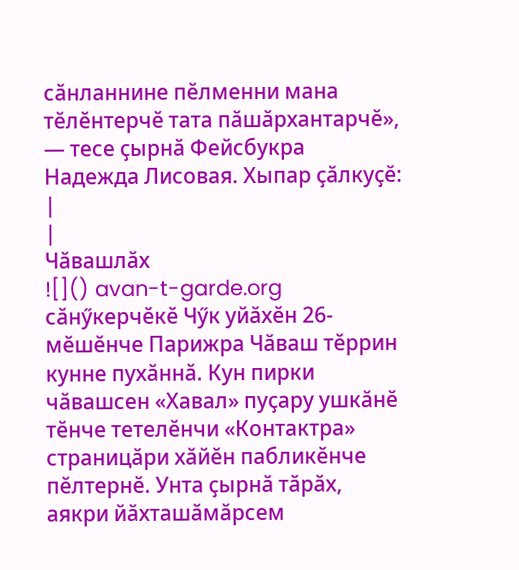сӑнланнине пӗлменни мана тӗлӗнтерчӗ тата пӑшӑрхантарчӗ», — тесе ҫырнӑ Фейсбукра Надежда Лисовая. Хыпар ҫӑлкуҫӗ:
|
|
Чӑвашлӑх
![]() avan-t-garde.org сӑнӳкерчӗкӗ Чӳк уйӑхӗн 26-мӗшӗнче Парижра Чӑваш тӗррин кунне пухӑннӑ. Кун пирки чӑвашсен «Хавал» пуҫару ушкӑнӗ тӗнче тетелӗнчи «Контактра» страницӑри хӑйӗн пабликӗнче пӗлтернӗ. Унта ҫырнӑ тӑрӑх, аякри йӑхташӑмӑрсем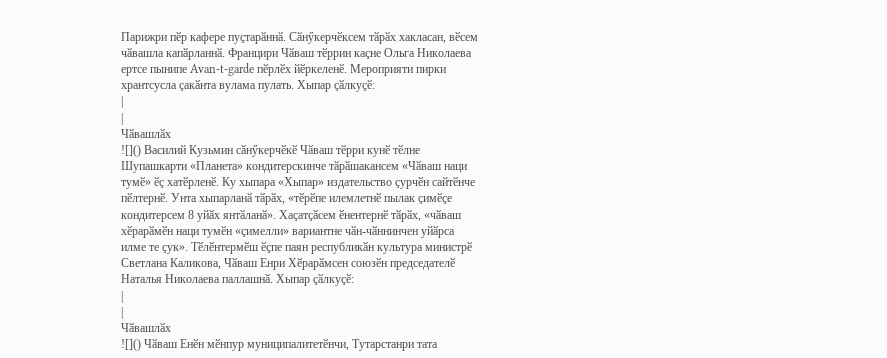Парижри пӗр кафере пуҫтарӑннӑ. Сӑнӳкерчӗксем тӑрӑх хакласан, вӗсем чӑвашла капӑрланнӑ. Францири Чӑваш тӗррин каҫне Ольга Николаева ертсе пынипе Avan-t-garde пӗрлӗх йӗркеленӗ. Мероприяти пирки хрантсусла ҫакӑнта вулама пулать. Хыпар ҫӑлкуҫӗ:
|
|
Чӑвашлӑх
![]() Василий Кузьмин сӑнӳкерчӗкӗ Чӑваш тӗрри кунӗ тӗлне Шупашкарти «Планета» кондитерскинче тӑрӑшакансем «Чӑваш наци тумӗ» ӗҫ хатӗрленӗ. Ку хыпара «Хыпар» издательство ҫурчӗн сайтӗнче пӗлтернӗ. Унта хыпарланӑ тӑрӑх, «тӗрӗпе илемлетнӗ пылак ҫимӗҫе кондитерсем 8 уйӑх янтӑланӑ». Хаҫатҫӑсем ӗнентернӗ тӑрӑх, «чӑваш хӗрарӑмӗн наци тумӗн «ҫимелли» вариантне чӑн-чӑннинчен уйӑрса илме те ҫук». Тӗлӗнтермӗш ӗҫпе паян республикӑн культура министрӗ Светлана Каликова, Чӑваш Енри Хӗрарӑмсен союзӗн председателӗ Наталья Николаева паллашнӑ. Хыпар ҫӑлкуҫӗ:
|
|
Чӑвашлӑх
![]() Чӑваш Енӗн мӗнпур муниципалитетӗнчи, Тутарстанри тата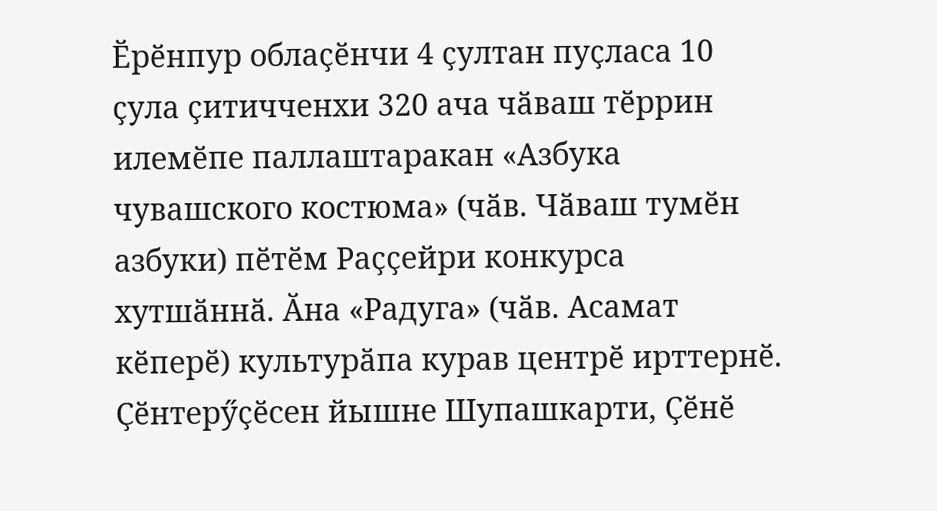Ӗрӗнпур облаҫӗнчи 4 ҫултан пуҫласа 10 ҫула ҫитичченхи 320 ача чӑваш тӗррин илемӗпе паллаштаракан «Азбука чувашского костюма» (чӑв. Чӑваш тумӗн азбуки) пӗтӗм Раҫҫейри конкурса хутшӑннӑ. Ӑна «Радуга» (чӑв. Асамат кӗперӗ) культурӑпа курав центрӗ ирттернӗ. Ҫӗнтерӳҫӗсен йышне Шупашкарти, Ҫӗнӗ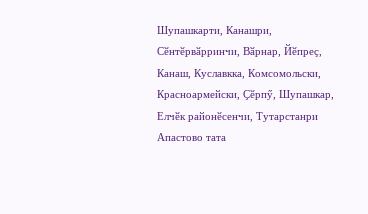Шупашкарти, Канашри, Сӗнтӗрвӑрринчи, Вӑрнар, Йӗпреҫ, Канаш, Куславкка, Комсомольски, Красноармейски, Ҫӗрпӳ, Шупашкар, Елчӗк районӗсенчи, Тутарстанри Апастово тата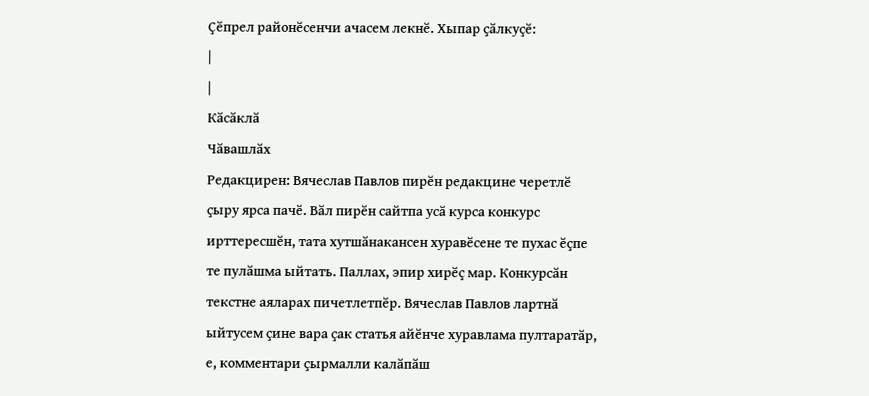Ҫӗпрел районӗсенчи ачасем лекнӗ. Хыпар ҫӑлкуҫӗ:
|
|
Кӑсӑклӑ
Чӑвашлӑх
Редакцирен: Вячеслав Павлов пирӗн редакцине черетлӗ ҫыру ярса пачӗ. Вӑл пирӗн сайтпа усӑ курса конкурс ирттересшӗн, тата хутшӑнакансен хуравӗсене те пухас ӗҫпе те пулӑшма ыйтать. Паллах, эпир хирӗҫ мар. Конкурсӑн текстне аяларах пичетлетпӗр. Вячеслав Павлов лартнӑ ыйтусем ҫине вара ҫак статья айӗнче хуравлама пултаратӑр, е, комментари ҫырмалли калӑпӑш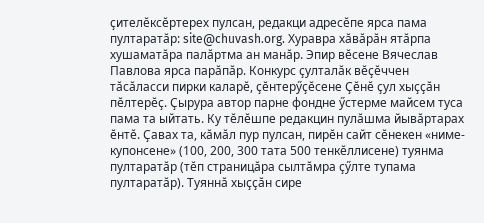ҫителӗксӗртерех пулсан, редакци адресӗпе ярса пама пултаратӑр: site@chuvash.org. Хуравра хӑвӑрӑн ятӑрпа хушаматӑра палӑртма ан манӑр. Эпир вӗсене Вячеслав Павлова ярса парӑпӑр. Конкурс ҫулталӑк вӗҫӗччен тӑсӑласси пирки каларӗ, ҫӗнтерӳҫӗсене Ҫӗнӗ ҫул хыҫҫӑн пӗлтерӗҫ. Ҫырура автор парне фондне ӳстерме майсем туса пама та ыйтать. Ку тӗлӗшпе редакцин пулӑшма йывӑртарах ӗнтӗ. Ҫавах та, кӑмӑл пур пулсан, пирӗн сайт сӗнекен «ниме-купонсене» (100, 200, 300 тата 500 тенкӗллисене) туянма пултаратӑр (тӗп страницӑра сылтӑмра ҫӳлте тупама пултаратӑр). Туяннӑ хыҫҫӑн сире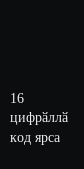16 цифрӑллӑ код ярса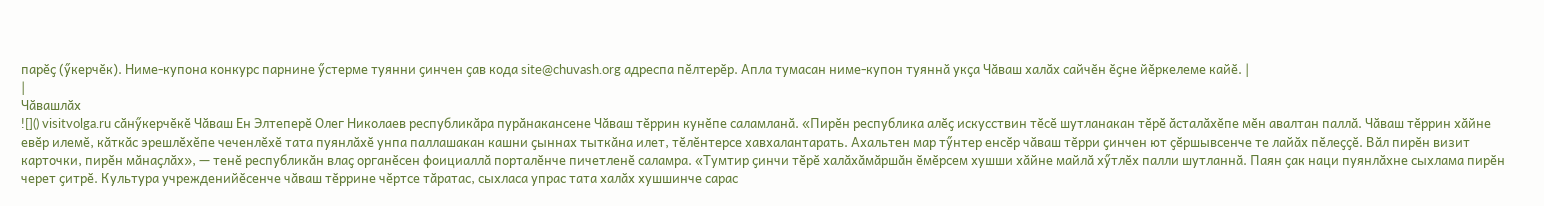парӗҫ (ӳкерчӗк). Ниме-купона конкурс парнине ӳстерме туянни ҫинчен ҫав кода site@chuvash.org адреспа пӗлтерӗр. Апла тумасан ниме-купон туяннӑ укҫа Чӑваш халӑх сайчӗн ӗҫне йӗркелеме кайӗ. |
|
Чӑвашлӑх
![]() visitvolga.ru сӑнӳкерчӗкӗ Чӑваш Ен Элтеперӗ Олег Николаев республикӑра пурӑнакансене Чӑваш тӗррин кунӗпе саламланӑ. «Пирӗн республика алӗҫ искусствин тӗсӗ шутланакан тӗрӗ ӑсталӑхӗпе мӗн авалтан паллӑ. Чӑваш тӗррин хӑйне евӗр илемӗ, кӑткӑс эрешлӗхӗпе чеченлӗхӗ тата пуянлӑхӗ унпа паллашакан кашни ҫыннах тыткӑна илет, тӗлӗнтерсе хавхалантарать. Ахальтен мар тӳнтер енсӗр чӑваш тӗрри ҫинчен ют ҫӗршывсенче те лайӑх пӗлеҫҫӗ. Вӑл пирӗн визит карточки, пирӗн мӑнаҫлӑх», — тенӗ республикӑн влаҫ органӗсен фоициаллӑ порталӗнче пичетленӗ саламра. «Тумтир ҫинчи тӗрӗ халӑхӑмӑршӑн ӗмӗрсем хушши хӑйне майлӑ хӳтлӗх палли шутланнӑ. Паян ҫак наци пуянлӑхне сыхлама пирӗн черет ҫитрӗ. Культура учрежденийӗсенче чӑваш тӗррине чӗртсе тӑратас, сыхласа упрас тата халӑх хушшинче сарас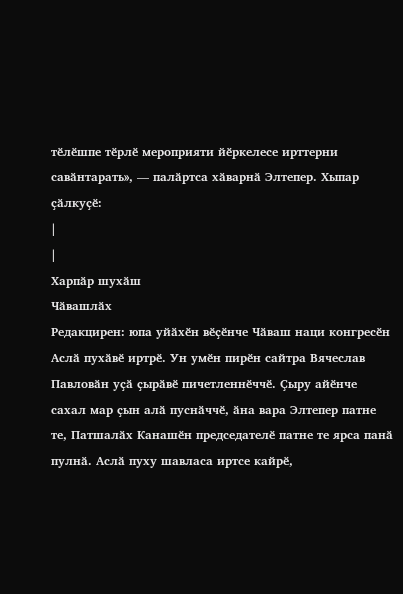тӗлӗшпе тӗрлӗ мероприяти йӗркелесе ирттерни савӑнтарать», — палӑртса хӑварнӑ Элтепер. Хыпар ҫӑлкуҫӗ:
|
|
Харпӑр шухӑш
Чӑвашлӑх
Редакцирен: юпа уйӑхӗн вӗҫӗнче Чӑваш наци конгресӗн Аслӑ пухӑвӗ иртрӗ. Ун умӗн пирӗн сайтра Вячеслав Павловӑн уҫӑ ҫырӑвӗ пичетленнӗччӗ. Ҫыру айӗнче сахал мар ҫын алӑ пуснӑччӗ, ӑна вара Элтепер патне те, Патшалӑх Канашӗн председателӗ патне те ярса панӑ пулнӑ. Аслӑ пуху шавласа иртсе кайрӗ,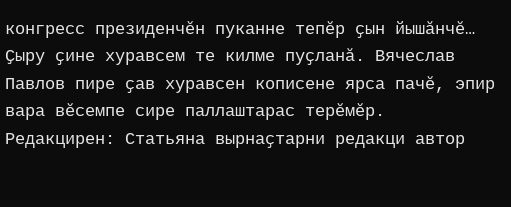конгресс президенчӗн пуканне тепӗр ҫын йышӑнчӗ… Ҫыру ҫине хуравсем те килме пуҫланӑ. Вячеслав Павлов пире ҫав хуравсен кописене ярса пачӗ, эпир вара вӗсемпе сире паллаштарас терӗмӗр.
Редакцирен: Статьяна вырнаҫтарни редакци автор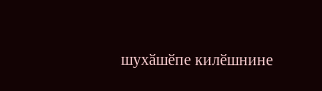шухӑшӗпе килӗшнине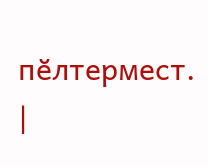пӗлтермест. |